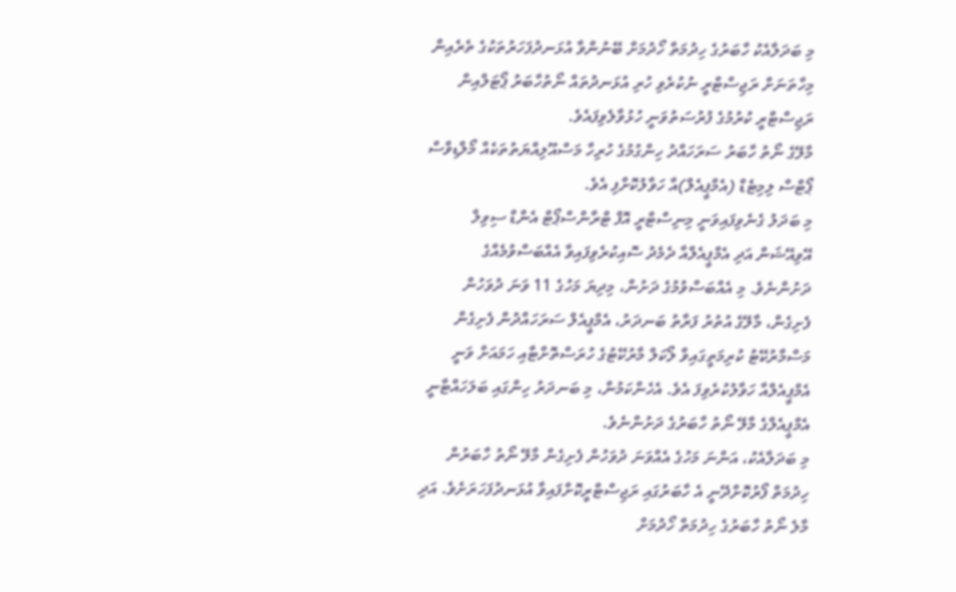މި ބަދަލާއެކު ހާބަރުގެ ހިދުމަތް ހޯދުމަށް ބޭނުންވާ އުޅަނދުފަހަރުތަކުގެ ތެރެއިން މިހާތަނަށް ރަޖިސްޓްރީ ނުކުރެވި ހުރި އުޅަނދުތައް ނޯތުހާބަރު ޕޯޓަލްއިން ރަޖިސްޓްރީ ކުރުމުގެ ފުރުސަތުވަނީ ހުޅުވާލެވިފައެވެ.
މާލޭގެ ނޯތު ހާބަރު ސަރަހައްދު ހިންގުމުގެ ހުރިހާ މަސްއޫލިއްޔަތުތަކެއް މޯލްޑިވްސް ޕޯޓްސް ލިމިޓެޑް (އެމްޕީއެލް)އާ ހަވާލުކޮށްފި އެވެ.
މި ބަދަލު ގެނެވިފައިވަނީ މިނިސްޓްރީ އޮފް ޓްރާންސްޕޯޓް އެންޑް ސިވިލް އޭވިއޭޝަން އަދި އެމްޕީއެލްއާ ދެމެދު ސޮއިކުރެވިފައިވާ އެއްބަސްވުމެއްގެ ދަށުންނެވެ. މި އެއްބަސްވުމުގެ ދަށުން، މިދިޔަ މަހުގެ 11 ވަނަ ދުވަހުން ފެށިގެން، މާލޭގެ އުތުރު ފަރާތު ބަނދަރު، އެމްޕީއެލް ސަރަހައްދުން ފެށިގެން މަސްމާރުކޭޓު ކުރިމަތީގައިވާ ލޯކަލް މާރުކޭޓުގެ ހުރަސްތޮށްޓާއި ހަމައަށް ވަނީ އެމްޕީއެލްއާ ހަވާލުކުރެވިފަ އެވެ. އެހެންކަމުން، މި ބަނދަރު ހިންގައި ބަލަހައްޓާނީ އެމްޕީއެލްގެ މާލޭ ނޯތު ހާބަރުގެ ދަށުންނެވެ.
މި ބަދަލާއެކު، އަންނަ މަހުގެ އެއްވަނަ ދުވަހުން ފެށިގެން މާލޭ ނޯތު ހާބަރުން ހިދުމަތް ފޯރުކޮށްދޭނީ އެ ހާބަރުގައި ރަޖިސްޓްރީކޮށްފައިވާ އުޅަނދުފަހަރަށެވެ. އަދި މާލެ ނޯތު ހާބަރުގެ ހިދުމަތް ހޯދުމަށް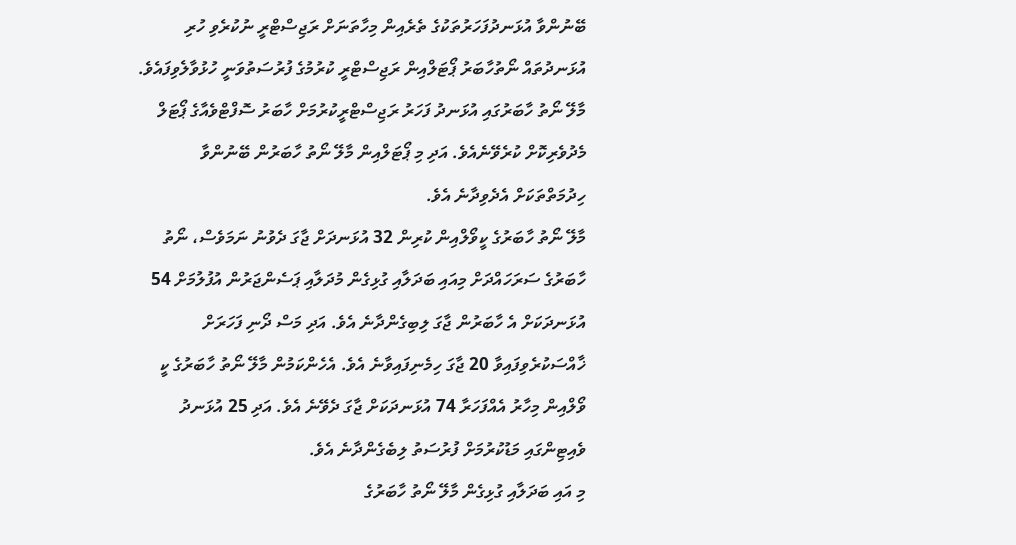ބޭނުންވާ އުޅަނދުފަހަރުތަކުގެ ތެރެއިން މިހާތަނަށް ރަޖިސްޓްރީ ނުކުރެވި ހުރި އުޅަނދުތައް ނޯތުހާބަރު ޕޯޓަލްއިން ރަޖިސްޓްރީ ކުރުމުގެ ފުރުސަތުވަނީ ހުޅުވާލެވިފައެވެ.
މާލޭ ނޯތު ހާބަރުގައި އުޅަނދު ފަހަރު ރަޖިސްޓްރީކުރުމަށް ހާބަރު ސޮފްޓްވެއާގެ ޕޯޓަލް މެދުވެރިކޮށް ކުރެވޭނެއެވެ. އަދި މި ޕޯޓަލްއިން މާލޭ ނޯތު ހާބަރުން ބޭނުންވާ ހިދުމަތްތަކަށް އެދެވިދާނެ އެވެ.
މާލޭ ނޯތު ހާބަރުގެ ކީވޯލްއިން ކުރިން 32 އުޅަނދަށް ޖާގަ ދެވުނު ނަމަވެސް، ނޯތު ހާބަރުގެ ސަރަހައްދަށް މިއައި ބަދަލާއި ގުޅިގެން މުދަލާއި ޕަސެންޖަރުން އުފުލުމަށް 54 އުޅަނދަކަށް އެ ހާބަރުން ޖާގަ ލިބިގެންދާނެ އެވެ. އަދި މަސް ދޯނި ފަހަރަށް ޚާއްސަކުރެވިފައިވާ 20 ޖާގަ ހިމެނިފައިވާނެ އެވެ. އެހެންކަމުން މާލޭ ނޯތު ހާބަރުގެ ކީ ވޯލްއިން މިހާރު އެއްފަހަރާ 74 އުޅަނދަކަށް ޖާގަ ދެވޭނެ އެވެ. އަދި 25 އުޅަނދު ވެއިޓިންގައި މަޑުކުރުމަށް ފުރުސަތު ލިބެގެންދާނެ އެވެ.
މި އައި ބަދަލާއި ގުޅިގެން މާލޭ ނޯތު ހާބަރުގެ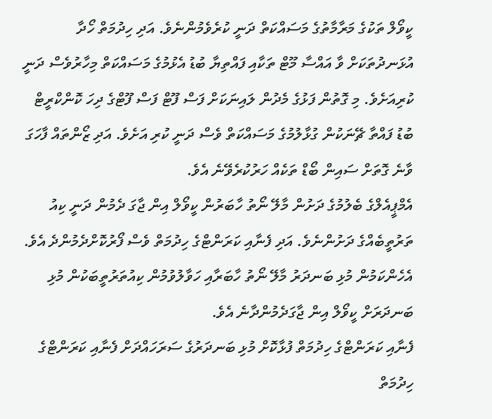ކީވޯލް ތަކުގެ މަރާމާތުގެ މަސައްކަތް ދަނީ ކުރެވެމުންނެވެ. އަދި ހިދުމަތް ހޯދާ އުޅަނދުތަކަށް ވާ އައްސާ މޫޓް ތަކާއި ފައްތިޔާ ބުޑު އެޅުމުގެ މަސައްކަތް މިހާރުވެސް ދަނީ ކުރިއަށެވެ. މި ގޮތުން ފަޅުގެ މެދުން ލައިނަކަށް ފަސް ފޫޓް ފަސް ފޫޓްގެ ދިހަ ކޮންކްރީޓް ބުޑު ފައްތާ ޗޭނަކުން ގުޅާލުމުގެ މަސައްކަތް ވެސް ދަނީ ކުރި އަށެވެ. އަދި ޒޯންތައް ފާހަގަ ވާނެ ގޮތަށް ސައިން ބޯޑް ތަކެއް ހަރުކުރެވޭނެ އެވެ.
އެމްޕީއެލްގެ ބެލުމުގެ ދަށުން މާލޭ ނޯތު ހާބަރުން ކީވޯލް އިން ޖާގަ ދެމުން ދަނީ ކިއު ތަރުތީބެއްގެ ދަށުންނެވެ. އަދި ފެނާއި ކަރަންޓްގެ ހިދުމަތް ވެސް ފޯރުކޮށްދެމުންދެ އެވެ. އެހެންކަމުން މުޅި ބަނދަރު މާލޭ ނޯތު ހާބަރާއި ހަވާލުވުމުން ކިއުތަރުތީބަކުން މުޅި ބަނދަރަށް ކީވޯލް އިން ޖާގަދެމުންދާނެ އެވެ.
ފެނާއި ކަރަންޓްގެ ހިދުމަތް ފުޅާކޮށް މުޅި ބަނދަރުގެ ސަރަހައްދަށް ފެނާއި ކަރަންޓްގެ ހިދުމަތް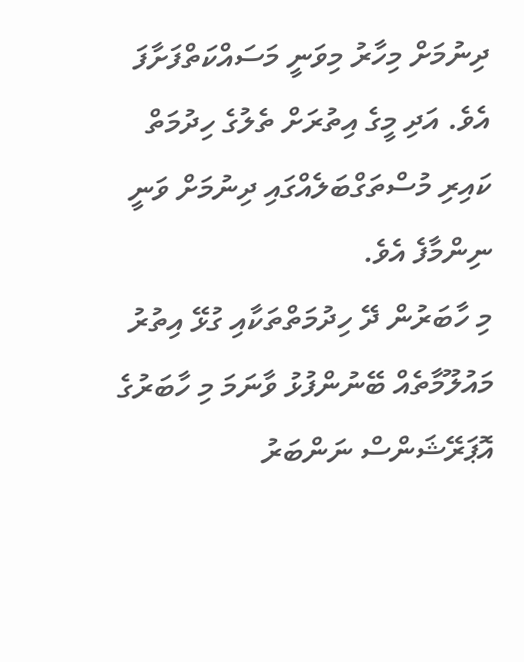ދިނުމަށް މިހާރު މިވަނީ މަސައްކަތްފަށާފަ އެވެ. އަދި މީގެ އިތުރަށް ތެލުގެ ހިދުމަތް ކައިރި މުސްތަގްބަލެއްގައި ދިނުމަށް ވަނީ ނިންމާފެ އެވެ.
މި ހާބަރުން ދޭ ހިދުމަތްތަކާއި ގުޅޭ އިތުރު މައުލޫމާތެއް ބޭނުންފުޅު ވާނަމަ މި ހާބަރުގެ އޮޕަރޭޝަންސް ނަންބަރު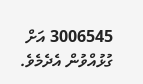3006545 އަށް ގުޅުއްވުން އެދެމެވެ.